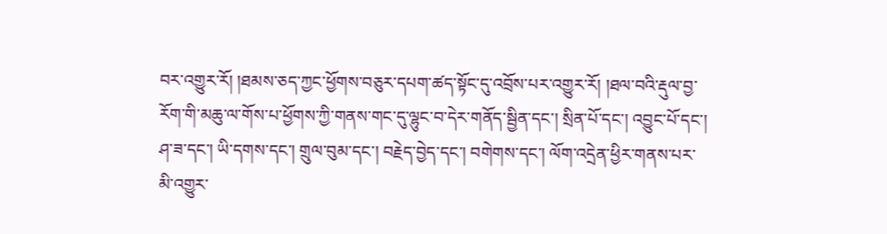བར་འགྱུར་རོ། །ཐམས་ཅད་ཀྱང་ཕྱོགས་བཅུར་དཔག་ཚད་སྟོང་དུ་འབྲོས་པར་འགྱུར་རོ། །ཐལ་བའི་རྡུལ་བྱ་རོག་གི་མཆུ་ལ་གོས་པ་ཕྱོགས་ཀྱི་གནས་གང་དུ་ལྷུང་བ་དེར་གནོད་སྦྱིན་དང་། སྲིན་པོ་དང་། འབྱུང་པོ་དང་། ཤ་ཟ་དང་། ཡི་དགས་དང་། གྲུལ་བུམ་དང་། བརྗེད་བྱེད་དང་། བགེགས་དང་། ལོག་འདྲེན་ཕྱིར་གནས་པར་མི་འགྱུར་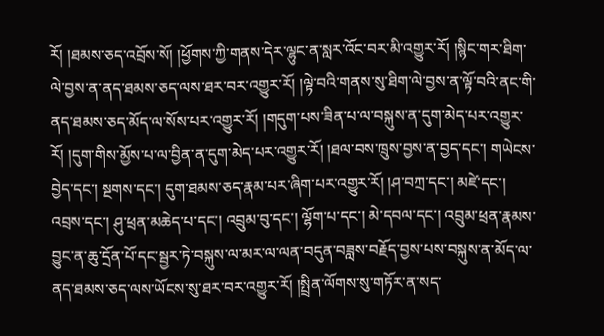རོ། །ཐམས་ཅད་འབྲོས་སོ། །ཕྱོགས་ཀྱི་གནས་དེར་ལྷུང་ན་སླར་འོང་བར་མི་འགྱུར་རོ། །སྙིང་གར་ཐིག་ལེ་བྱས་ན་ནད་ཐམས་ཅད་ལས་ཐར་བར་འགྱུར་རོ། །ལྟེ་བའི་གནས་སུ་ཐིག་ལེ་བྱས་ན་ལྟོ་བའི་ནང་གི་ནད་ཐམས་ཅད་མོད་ལ་སོས་པར་འགྱུར་རོ། །གདུག་པས་ཟིན་པ་ལ་བསྐུས་ན་དུག་མེད་པར་འགྱུར་རོ། །དུག་གིས་མྱོས་པ་ལ་བྱིན་ན་དུག་མེད་པར་འགྱུར་རོ། །ཐལ་བས་ཁྲུས་བྱས་ན་བྱད་དང་། གཡེངས་བྱེད་དང་། སྔགས་དང་། དུག་ཐམས་ཅད་རྣམ་པར་ཞིག་པར་འགྱུར་རོ། །ཤ་བཀྲ་དང་། མཛེ་དང་། འབྲས་དང་། ཤུ་ཕྲན་མཆེད་པ་དང་། འབྲུམ་བུ་དང་། ལྷོག་པ་དང་། མེ་དབལ་དང་། འབྲུམ་ཕྲན་རྣམས་བྱུང་ན་ཆུ་དྲོན་པོ་དང་སྦྱར་ཏེ་བསྐུས་ལ་མར་ལ་ལན་བདུན་བཟླས་བརྗོད་བྱས་པས་བསྐུས་ན་མོད་ལ་ནད་ཐམས་ཅད་ལས་ཡོངས་སུ་ཐར་བར་འགྱུར་རོ། །སྤྲིན་ལོགས་སུ་གཏོར་ན་སད་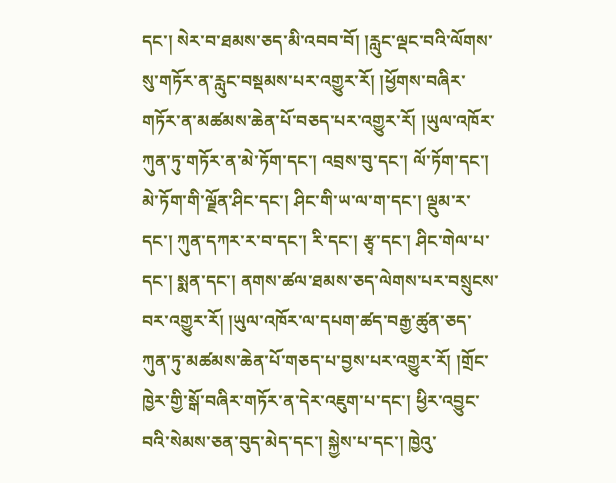དང་། སེར་བ་ཐམས་ཅད་མི་འབབ་བོ། །རླུང་ལྡང་བའི་ལོགས་སུ་གཏོར་ན་རླུང་བསྡམས་པར་འགྱུར་རོ། །ཕྱོགས་བཞིར་གཏོར་ན་མཚམས་ཆེན་པོ་བཅད་པར་འགྱུར་རོ། །ཡུལ་འཁོར་ཀུན་ཏུ་གཏོར་ན་མེ་ཏོག་དང་། འབྲས་བུ་དང་། ལོ་ཏོག་དང་། མེ་ཏོག་གི་ལྗོན་ཤིང་དང་། ཤིང་གི་ཡ་ལ་ག་དང་། ལྡུམ་ར་དང་། ཀུན་དཀར་ར་བ་དང་། རི་དང་། རྩྭ་དང་། ཤིང་གེལ་པ་དང་། སྨན་དང་། ནགས་ཚལ་ཐམས་ཅད་ལེགས་པར་བསྲུངས་བར་འགྱུར་རོ། །ཡུལ་འཁོར་ལ་དཔག་ཚད་བརྒྱ་ཚུན་ཅད་ཀུན་ཏུ་མཚམས་ཆེན་པོ་གཅད་པ་བྱས་པར་འགྱུར་རོ། །གྲོང་ཁྱེར་གྱི་སྒོ་བཞིར་གཏོར་ན་དེར་འཇུག་པ་དང་། ཕྱིར་འབྱུང་བའི་སེམས་ཅན་བུད་མེད་དང་། སྐྱེས་པ་དང་། ཁྱེའུ་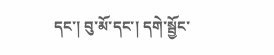དང་། བུ་མོ་དང་། དགེ་སྦྱོང་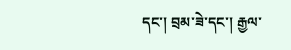དང་། བྲམ་ཟེ་དང་། རྒྱལ་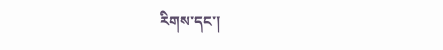རིགས་དང་།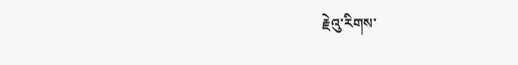རྗེའུ་རིགས་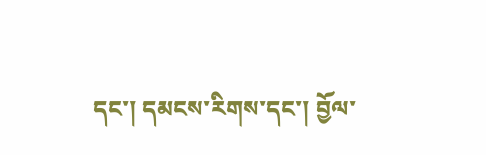དང་། དམངས་རིགས་དང་། བྱོལ་